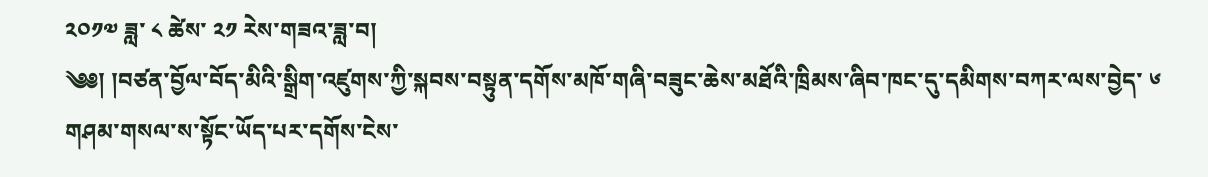༢༠༡༧ ཟླ་ ༨ ཚེས་ ༢༡ རེས་གཟའ་ཟླ་བ།
༄༅། །བཙན་བྱོལ་བོད་མིའི་སྒྲིག་འཛུགས་ཀྱི་སྐབས་བསྟུན་དགོས་མཁོ་གཞི་བཟུང་ཆེས་མཐོའི་ཁྲིམས་ཞིབ་ཁང་དུ་དམིགས་བཀར་ལས་བྱེད་ ༦ གཤམ་གསལ་ས་སྟོང་ཡོད་པར་དགོས་ངེས་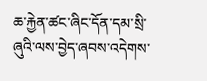ཆ་རྐྱེན་ཚང་ཞིང་དོན་དམ་སྲི་ཞུའི་ལས་བྱེད་ཞབས་འདེགས་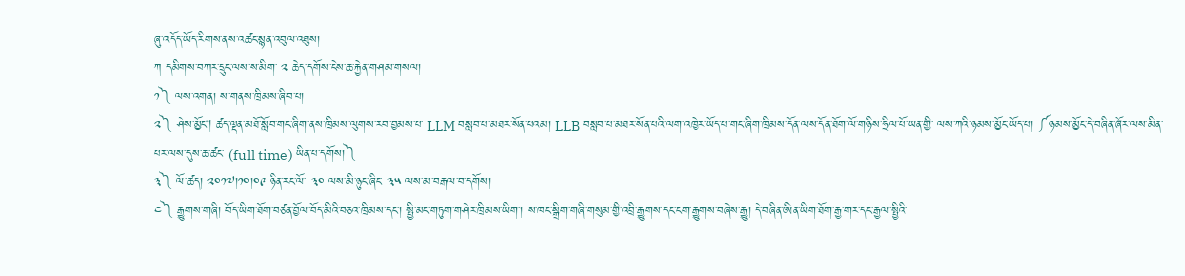ཞུ་འདོད་ཡོད་རིགས་ནས་འཚང་སྙན་འབུལ་འཐུས།
ཀ དམིགས་བཀར་དྲུང་ལས་ས་མིག་ ༢ ཆེད་དགོས་ངེས་ཆ་རྐྱེན་གཤམ་གསལ།
༡༽ ལས་འགན། ས་གནས་ཁྲིམས་ཞིབ་པ།
༢༽ ཤེས་མྱོང། ཚད་ལྡན་མཐོ་སློབ་གང་ཞིག་ནས་ཁྲིམས་ལུགས་རབ་བྱམས་པ་ LLM བསླབ་པ་མཐར་སོན་པའམ། LLB བསླབ་པ་མཐར་སོན་པའི་ལག་འཁྱེར་ཡོད་པ་གང་ཞིག་ཁྲིམས་དོན་ལས་དོན་ཐོག་ལོ་གཉིས་ཧྲིལ་པོ་ཡན་གྱི་ ལས་ཀའི་ཉམས་མྱོང་ཡོད་པ། ༼ཉམས་མྱོང་དེ་བཞིན་ཞོར་ལས་མིན་པར་ལས་དུས་ཆ་ཚང་ (full time) ཡིན་པ་དགོས།༽
༣༽ ལོ་ཚད། ༢༠༡༧།༡༠།༠༩ ཉིན་རང་ལོ་ ༣༠ ལས་མི་ཉུང་ཞིང་ ༣༥ ལས་མ་བརྒལ་བ་དགོས།
༤༽ རྒྱུགས་གཞི། བོད་ཡིག་ཐོག་བཙན་བྱོལ་བོད་མིའི་བཅའ་ཁྲིམས་དང་། སྤྱི་མང་གཏུག་གཤེར་ཁྲིམས་ཡིག་། ས་ཁང་སྒྲིག་གཞི་གསུམ་གྱི་འབྲི་རྒྱུགས་དང་ངག་རྒྱུགས་བཞེས་རྒྱུ། དེ་བཞིན་ཨིན་ཡིག་ཐོག་རྒྱ་གར་དང་རྒྱལ་སྤྱིའི་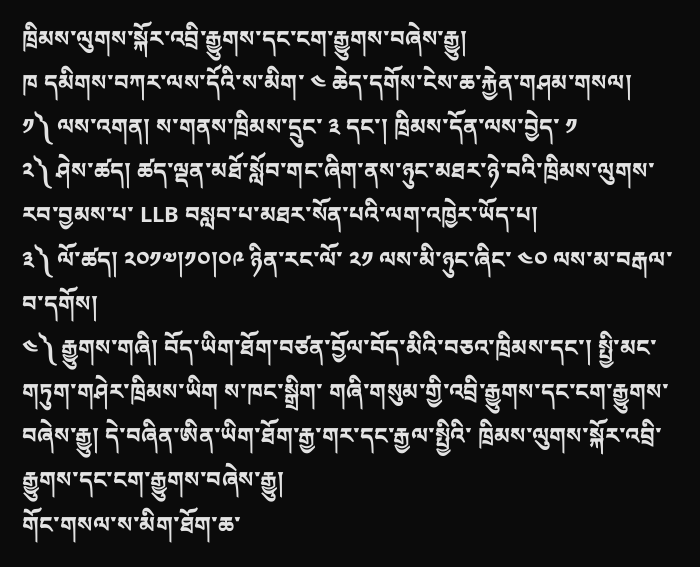ཁྲིམས་ལུགས་སྐོར་འབྲི་རྒྱུགས་དང་ངག་རྒྱུགས་བཞེས་རྒྱུ།
ཁ དམིགས་བཀར་ལས་དོའི་ས་མིག་ ༤ ཆེད་དགོས་ངེས་ཆ་རྐྱེན་གཤམ་གསལ།
༡༽ ལས་འགན། ས་གནས་ཁྲིམས་དྲུང་ ༣ དང་། ཁྲིམས་དོན་ལས་བྱེད་ ༡
༢༽ ཤེས་ཚད། ཚད་ལྡན་མཐོ་སློབ་གང་ཞིག་ནས་ཉུང་མཐར་ཉེ་བའི་ཁྲིམས་ལུགས་རབ་བྱམས་པ་ LLB བསླབ་པ་མཐར་སོན་པའི་ལག་འཁྱེར་ཡོད་པ།
༣༽ ལོ་ཚད། ༢༠༡༧།༡༠།༠༩ ཉིན་རང་ལོ་ ༢༡ ལས་མི་ཉུང་ཞིང་ ༤༠ ལས་མ་བརྒལ་བ་དགོས།
༤༽ རྒྱུགས་གཞི། བོད་ཡིག་ཐོག་བཙན་བྱོལ་བོད་མིའི་བཅའ་ཁྲིམས་དང་། སྤྱི་མང་གཏུག་གཤེར་ཁྲིམས་ཡིག ས་ཁང་སྒྲིག་ གཞི་གསུམ་གྱི་འབྲི་རྒྱུགས་དང་ངག་རྒྱུགས་བཞེས་རྒྱུ། དེ་བཞིན་ཨིན་ཡིག་ཐོག་རྒྱ་གར་དང་རྒྱལ་སྤྱིའི་ ཁྲིམས་ལུགས་སྐོར་འབྲི་རྒྱུགས་དང་ངག་རྒྱུགས་བཞེས་རྒྱུ།
གོང་གསལ་ས་མིག་ཐོག་ཆ་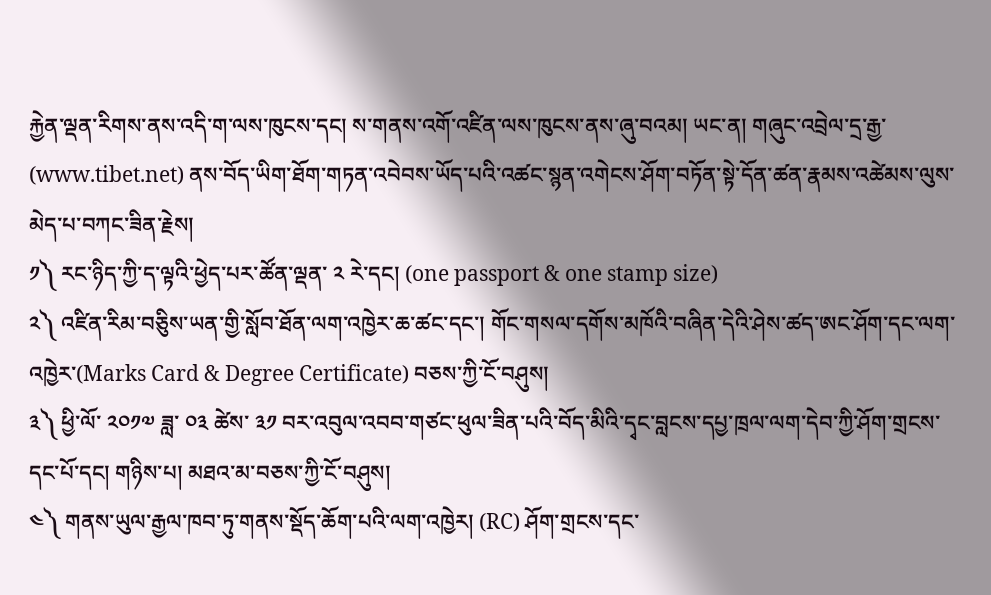རྐྱེན་ལྡན་རིགས་ནས་འདི་ག་ལས་ཁུངས་དང། ས་གནས་འགོ་འཛིན་ལས་ཁུངས་ནས་ཞུ་བའམ། ཡང་ན། གཞུང་འབྲེལ་དྲ་རྒྱ་ (www.tibet.net) ནས་བོད་ཡིག་ཐོག་གཏན་འབེབས་ཡོད་པའི་འཚང་སྙན་འགེངས་ཤོག་བཏོན་སྟེ་དོན་ཚན་རྣམས་འཚེམས་ལུས་མེད་པ་བཀང་ཟིན་རྗེས།
༡༽ རང་ཉིད་ཀྱི་ད་ལྟའི་ཕྱེད་པར་ཚོན་ལྡན་ ༢ རེ་དང། (one passport & one stamp size)
༢༽ འཛིན་རིམ་བཅིུས་ཡན་གྱི་སློབ་ཐོན་ལག་འཁྱེར་ཆ་ཚང་དང་། གོང་གསལ་དགོས་མཁོའི་བཞིན་དེའི་ཤེས་ཚད་ཨང་ཤོག་དང་ལག་འཁྱེར་(Marks Card & Degree Certificate) བཅས་ཀྱི་ངོ་བཤུས།
༣༽ ཕྱི་ལོ་ ༢༠༡༧ ཟླ་ ༠༣ ཚེས་ ༣༡ བར་འབུལ་འབབ་གཙང་ཕུལ་ཟིན་པའི་བོད་མིའི་དྭང་བླངས་དཔྱ་ཁྲལ་ལག་དེབ་ཀྱི་ཤོག་གྲངས་དང་པོ་དང། གཉིས་པ། མཐའ་མ་བཅས་ཀྱི་ངོ་བཤུས།
༤༽ གནས་ཡུལ་རྒྱལ་ཁབ་ཏུ་གནས་སྡོད་ཆོག་པའི་ལག་འཁྱེར། (RC) ཤོག་གྲངས་དང་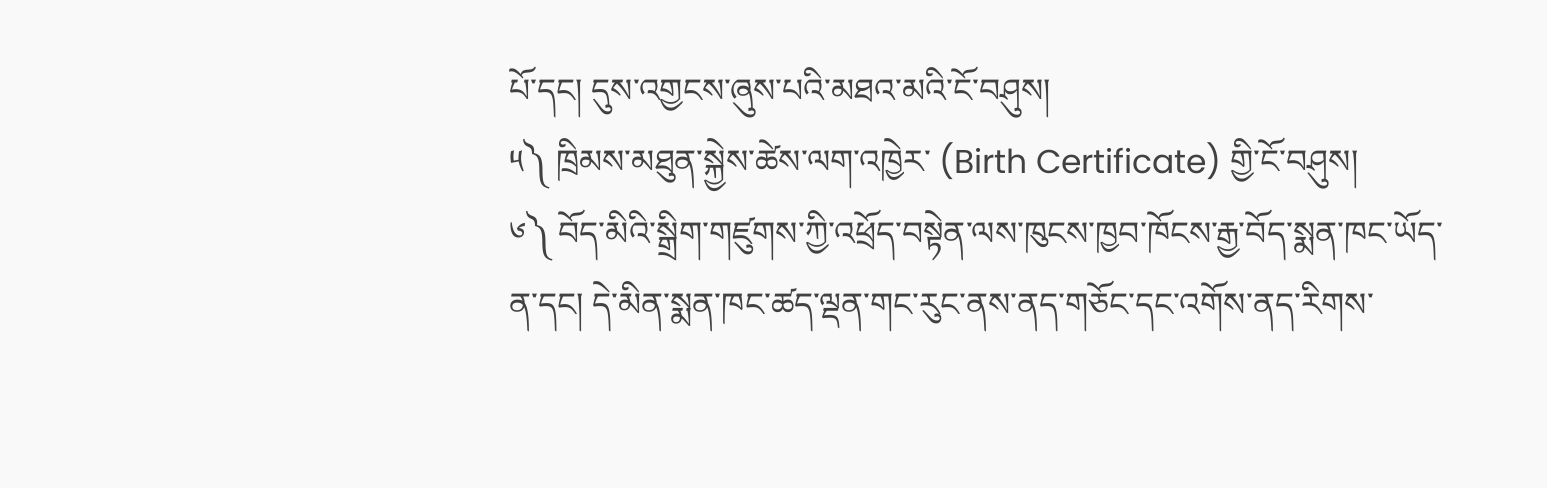པོ་དང། དུས་འགྱངས་ཞུས་པའི་མཐའ་མའི་ངོ་བཤུས།
༥༽ ཁྲིམས་མཐུན་སྐྱེས་ཚེས་ལག་འཁྱེར་ (Birth Certificate) གྱི་ངོ་བཤུས།
༦༽ བོད་མིའི་སྒྲིག་གཛུགས་ཀྱི་འཕྲོད་བསྟེན་ལས་ཁུངས་ཁྱབ་ཁོངས་རྒྱ་བོད་སྨན་ཁང་ཡོད་ན་དང། དེ་མིན་སྨན་ཁང་ཚད་ལྡན་གང་རུང་ནས་ནད་གཅོང་དང་འགོས་ནད་རིགས་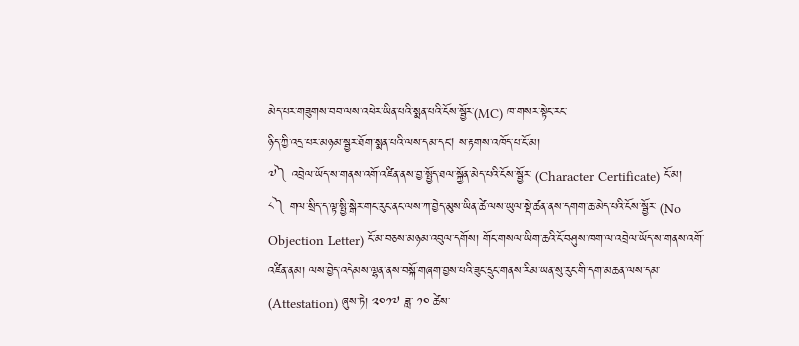མེད་པར་གཟུགས་བབ་ལས་འཕེར་ཡིན་པའི་སྨན་པའི་ངོས་སྦྱོར་(MC) ཁ་གསར་སྟེང་རང་
ཉིད་ཀྱི་འདྲ་པར་མཉམ་སྦྱར་ཐོག་སྨན་པའི་ལས་དམ་དང། ས་རྟགས་འཁོད་པ་ངོ་མ།
༧༽ འབྲེལ་ཡོད་ས་གནས་འགོ་འཛིན་ནས་བྱ་སྤྱོད་ཐལ་སྐྱོན་མེད་པའི་ངོས་སྦྱོར་ (Character Certificate) ངོ་མ།
༨༽ གལ་སྲིད་ད་ལྟ་སྤྱི་སྒེར་གང་རུང་ནང་ལས་ཀ་བྱེད་མུས་ཡིན་ཚེ་ལས་ཡུལ་སྡེ་ཚན་ནས་དགག་ཆ་མེད་པའི་ངོས་སྦྱོར་ (No Objection Letter) ངོ་མ་བཅས་མཉམ་འབུལ་དགོས། གོང་གསལ་ཡིག་ཆའི་ངོ་བཤུས་ཁག་ལ་འབྲེལ་ཡོད་ས་གནས་འགོ་འཛིན་ནམ། ལས་བྱེད་འདེམས་ལྷན་ནས་བསྐོ་གཞག་བྱས་པའི་ཟུང་དྲུང་གནས་རིམ་ཡན་སུ་རུང་གི་དག་མཆན་ལས་དམ་ (Attestation) ཞུས་ཏེ། ༢༠༡༧ ཟླ་ ༡༠ ཚེས་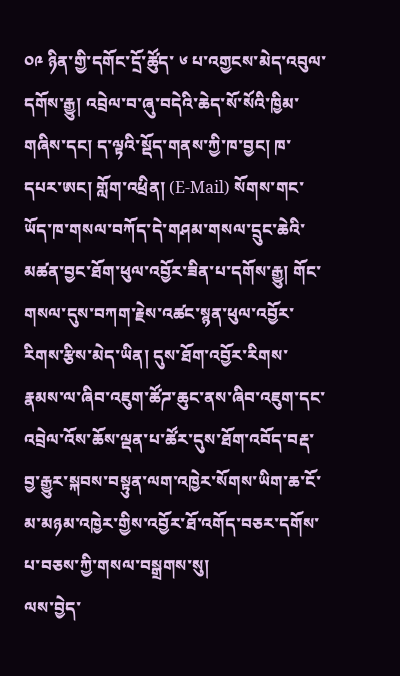༠༩ ཉིན་གྱི་དགོང་དྲོ་ཚོུད་ ༦ པ་འགྱངས་མེད་འབུལ་དགོས་རྒྱུ། འབྲེལ་བ་ཞུ་བདེའི་ཆེད་སོ་སོའི་ཁྱིམ་གཞིས་དང། ད་ལྟའི་སྡོད་གནས་ཀྱི་ཁ་བྱང། ཁ་དཔར་ཨང། གློག་འཕྲིན། (E-Mail) སོགས་གང་ཡོད་ཁ་གསལ་བཀོད་དེ་གཤམ་གསལ་དྲུང་ཆེའི་མཚན་བྱང་ཐོག་ཕུལ་འབྱོར་ཟིན་པ་དགོས་རྒྱུ། གོང་གསལ་དུས་བཀག་རྗེས་འཚང་སྙན་ཕུལ་འབྱོར་རིགས་རྩིས་མེད་ཡིན། དུས་ཐོག་འབྱོར་རིགས་རྣམས་ལ་ཞིབ་འཇུག་ཚོཌ་ཆུང་ནས་ཞིབ་འཇུག་དང་འབྲེལ་འོས་ཆོས་ལྡན་པ་ཚོར་དུས་ཐོག་འབོད་བརྡ་བྱ་རྒྱུར་སྐབས་བསྟུན་ལག་འཁྱེར་སོགས་ཡིག་ཆ་ངོ་མ་མཉམ་འཁྱེར་གྱིས་འབྱོར་ཐོ་འགོད་བཅར་དགོས་པ་བཅས་ཀྱི་གསལ་བསྒྲགས་སུ།
ལས་བྱེད་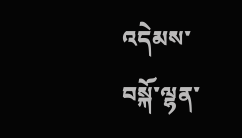འདེམས་བསྐོ་ལྷན་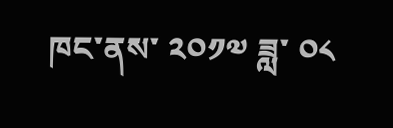ཁང་ནས་ ༢༠༡༧ ཟླ་ ༠༨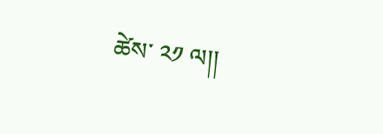ཚེས་ ༢༡ ལ།།